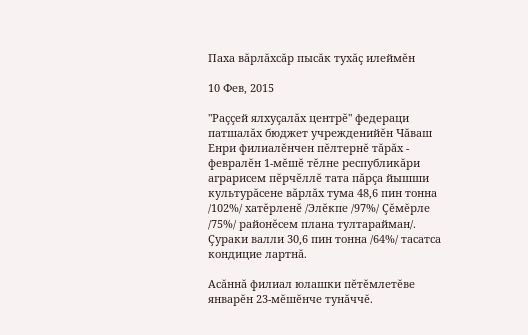Паха вăрлăхсăр пысăк тухăç илеймĕн

10 Фев, 2015

"Раççей ялхуçалăх центрĕ" федераци патшалăх бюджет учрежденийĕн Чăваш Енри филиалĕнчен пĕлтернĕ тăрăх - февралĕн 1-мĕшĕ тĕлне республикăри аграрисем пĕрчĕллĕ тата пăрçа йышши культурăсене вăрлăх тума 48,6 пин тонна /102%/ хатĕрленĕ /Элĕкпе /97%/ Çĕмĕрле /75%/ районĕсем плана тултарайман/. Çураки валли 30,6 пин тонна /64%/ тасатса кондицие лартнă.

Асăннă филиал юлашки пĕтĕмлетĕве январĕн 23-мĕшĕнче тунăччĕ.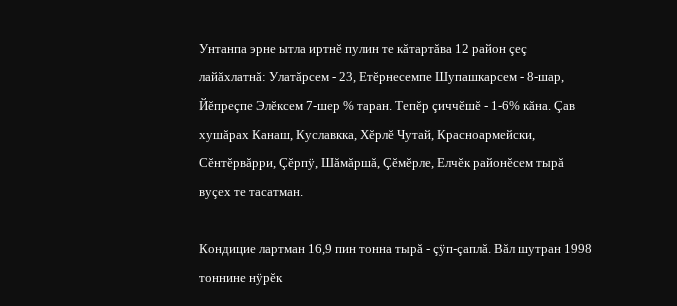Унтанпа эрне ытла иртнĕ пулин те кăтартăва 12 район çеç лайăхлатнă: Улатăрсем - 23, Етĕрнесемпе Шупашкарсем - 8-шар, Йĕпреçпе Элĕксем 7-шер % таран. Тепĕр çиччĕшĕ - 1-6% кăна. Çав хушăрах Канаш, Куславкка, Хĕрлĕ Чутай, Красноармейски, Сĕнтĕрвăрри, Çĕрпÿ, Шăмăршă, Çĕмĕрле, Елчĕк районĕсем тырă вуçех те тасатман.

Кондицие лартман 16,9 пин тонна тырă - çÿп-çаплă. Вăл шутран 1998 тоннине нÿрĕк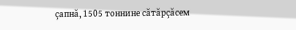çапнă, 1505 тоннине сăтăрçăсем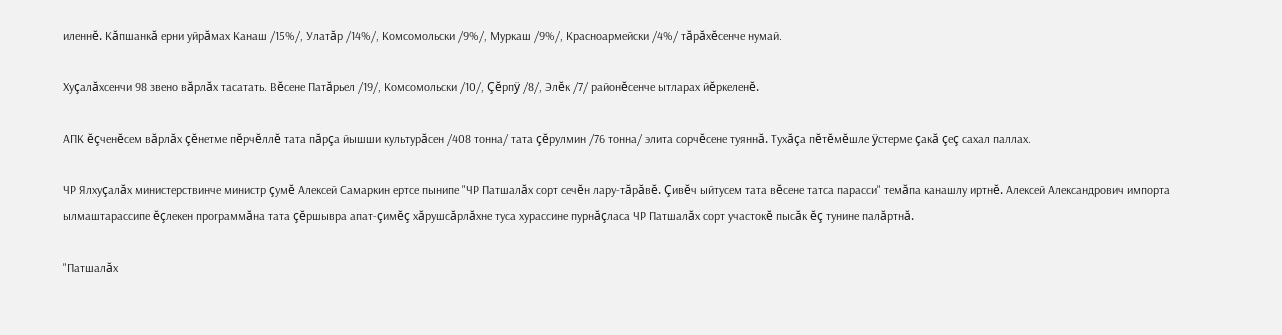иленнĕ. Кăпшанкă ерни уйрăмах Канаш /15%/, Улатăр /14%/, Комсомольски /9%/, Муркаш /9%/, Красноармейски /4%/ тăрăхĕсенче нумай.

Хуçалăхсенчи 98 звено вăрлăх тасатать. Вĕсене Патăрьел /19/, Комсомольски /10/, Çĕрпÿ /8/, Элĕк /7/ районĕсенче ытларах йĕркеленĕ.

АПК ĕçченĕсем вăрлăх çĕнетме пĕрчĕллĕ тата пăрçа йышши культурăсен /408 тонна/ тата çĕрулмин /76 тонна/ элита сорчĕсене туяннă. Тухăçа пĕтĕмĕшле ÿстерме çакă çеç сахал паллах.

ЧР Ялхуçалăх министерствинче министр çумĕ Алексей Самаркин ертсе пынипе "ЧР Патшалăх сорт сечĕн лару-тăрăвĕ. Çивĕч ыйтусем тата вĕсене татса парасси" темăпа канашлу иртнĕ. Алексей Александрович импорта ылмаштарассипе ĕçлекен программăна тата çĕршывра апат-çимĕç хăрушсăрлăхне туса хурассине пурнăçласа ЧР Патшалăх сорт участокĕ пысăк ĕç тунине палăртнă.

"Патшалăх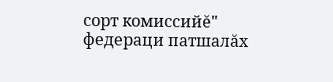сорт комиссийĕ" федераци патшалăх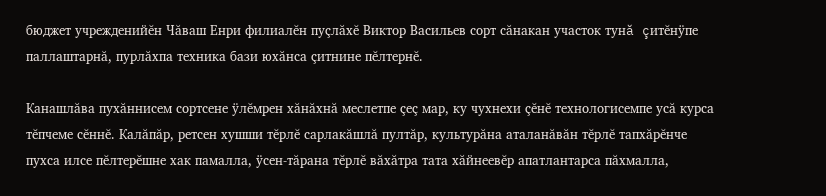бюджет учрежденийĕн Чăваш Енри филиалĕн пуçлăхĕ Виктор Васильев сорт сăнакан участок тунă çитĕнÿпе паллаштарнă, пурлăхпа техника бази юхăнса çитнине пĕлтернĕ.

Канашлăва пухăннисем сортсене ÿлĕмрен хăнăхнă меслетпе çеç мар, ку чухнехи çĕнĕ технологисемпе усă курса тĕпчеме сĕннĕ. Калăпăр, ретсен хушши тĕрлĕ сарлакăшлă пултăр, культурăна аталанăвăн тĕрлĕ тапхăрĕнче пухса илсе пĕлтерĕшне хак памалла, ÿсен-тăрана тĕрлĕ вăхăтра тата хăйнеевĕр апатлантарса пăхмалла,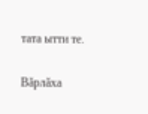тата ытти те.

Вăрлăха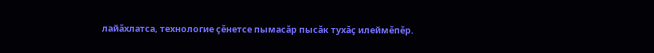лайăхлатса, технологие çĕнетсе пымасăр пысăк тухăç илеймĕпĕр.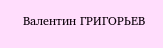Валентин ГРИГОРЬЕВ